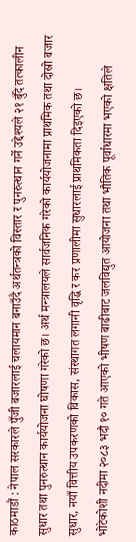काठमाडौं : नेपाल सरकारले पुँजी बजारलाई चलायमान बनाउँदै अर्थतन्त्रको विस्तार र पुनरुत्थान गर्ने उद्देश्यले २१ बुँदे तत्कालीन सुधार तथा पुनरुत्थान कार्ययोजना घोषणा गरेको छ। अर्थ मन्त्रालयले सार्वजनिक गरेको कार्ययोजनामा प्राथमिक तथा दोस्रो बजार सुधार, नयाँ वित्तीय उपकरणको विकास, संस्थागत लगानी वृद्धि र कर प्रणालीमा सुधारलाई प्राथमिकता दिइएको छ।
भोटेकोशी नदीमा २०८३ भदौ १० गते आएको भीषण बाढीबाट जलविद्युत आयोजना तथा भौतिक पूर्वाधारमा भएको क्षतिले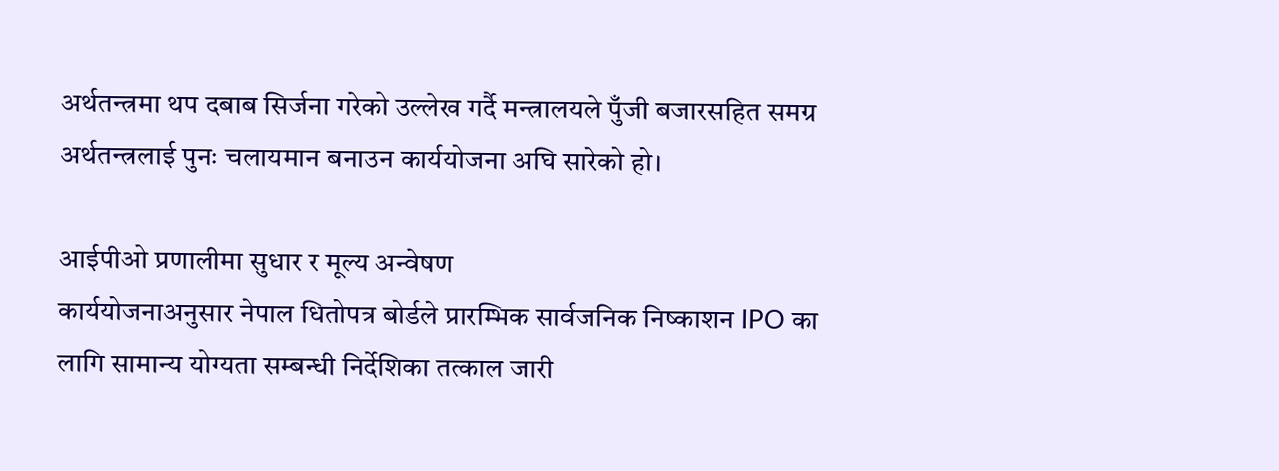अर्थतन्त्रमा थप दबाब सिर्जना गरेको उल्लेख गर्दै मन्त्रालयले पुँजी बजारसहित समग्र अर्थतन्त्रलाई पुनः चलायमान बनाउन कार्ययोजना अघि सारेको हो।

आईपीओ प्रणालीमा सुधार र मूल्य अन्वेषण
कार्ययोजनाअनुसार नेपाल धितोपत्र बोर्डले प्रारम्भिक सार्वजनिक निष्काशन IPO का लागि सामान्य योग्यता सम्बन्धी निर्देशिका तत्काल जारी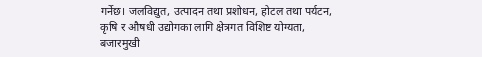गर्नेछ। जलविद्युत, उत्पादन तथा प्रशोधन, होटल तथा पर्यटन, कृषि र औषधी उद्योगका लागि क्षेत्रगत विशिष्ट योग्यता, बजारमुखी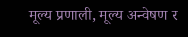मूल्य प्रणाली, मूल्य अन्वेषण र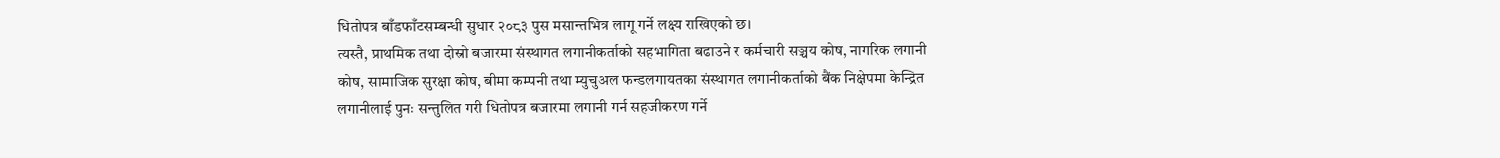धितोपत्र बाँडफाँटसम्बन्धी सुधार २०८३ पुस मसान्तभित्र लागू गर्ने लक्ष्य राखिएको छ।
त्यस्तै, प्राथमिक तथा दोस्रो बजारमा संस्थागत लगानीकर्ताको सहभागिता बढाउने र कर्मचारी सञ्चय कोष, नागरिक लगानी कोष, सामाजिक सुरक्षा कोष, बीमा कम्पनी तथा म्युचुअल फन्डलगायतका संस्थागत लगानीकर्ताको बैंक निक्षेपमा केन्द्रित लगानीलाई पुनः सन्तुलित गरी धितोपत्र बजारमा लगानी गर्न सहजीकरण गर्ने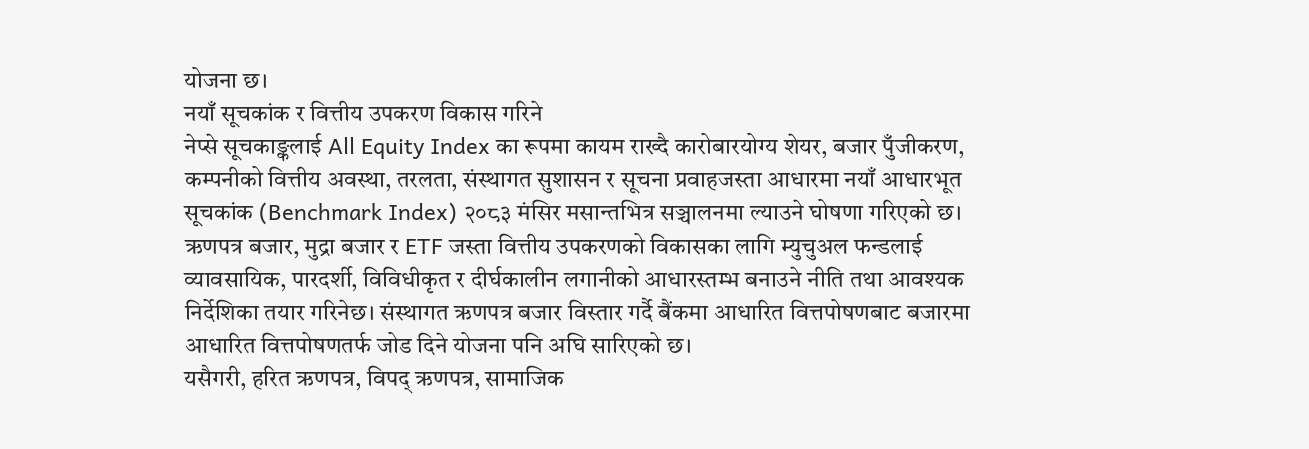योजना छ।
नयाँ सूचकांक र वित्तीय उपकरण विकास गरिने
नेप्से सूचकाङ्कलाई All Equity Index का रूपमा कायम राख्दै कारोबारयोग्य शेयर, बजार पुँजीकरण, कम्पनीको वित्तीय अवस्था, तरलता, संस्थागत सुशासन र सूचना प्रवाहजस्ता आधारमा नयाँ आधारभूत सूचकांक (Benchmark Index) २०८३ मंसिर मसान्तभित्र सञ्चालनमा ल्याउने घोषणा गरिएको छ।
ऋणपत्र बजार, मुद्रा बजार र ETF जस्ता वित्तीय उपकरणको विकासका लागि म्युचुअल फन्डलाई व्यावसायिक, पारदर्शी, विविधीकृत र दीर्घकालीन लगानीको आधारस्तम्भ बनाउने नीति तथा आवश्यक निर्देशिका तयार गरिनेछ। संस्थागत ऋणपत्र बजार विस्तार गर्दै बैंकमा आधारित वित्तपोषणबाट बजारमा आधारित वित्तपोषणतर्फ जोड दिने योजना पनि अघि सारिएको छ।
यसैगरी, हरित ऋणपत्र, विपद् ऋणपत्र, सामाजिक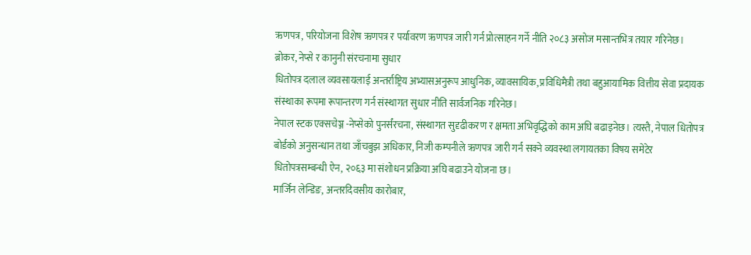ऋणपत्र, परियोजना विशेष ऋणपत्र र पर्यावरण ऋणपत्र जारी गर्न प्रोत्साहन गर्ने नीति २०८३ असोज मसान्तभित्र तयार गरिनेछ।
ब्रोकर, नेप्से र कानुनी संरचनामा सुधार
धितोपत्र दलाल व्यवसायलाई अन्तर्राष्ट्रिय अभ्यासअनुरूप आधुनिक, व्यावसायिक, प्रविधिमैत्री तथा बहुआयामिक वित्तीय सेवा प्रदायक संस्थाका रूपमा रूपान्तरण गर्न संस्थागत सुधार नीति सार्वजनिक गरिनेछ।
नेपाल स्टक एक्सचेञ्ज -नेप्सेको पुनर्संरचना, संस्थागत सुदृढीकरण र क्षमता अभिवृद्धिको काम अघि बढाइनेछ। त्यस्तै, नेपाल धितोपत्र बोर्डको अनुसन्धान तथा जाँचबुझ अधिकार, निजी कम्पनीले ऋणपत्र जारी गर्न सक्ने व्यवस्था लगायतका विषय समेटेर धितोपत्रसम्बन्धी ऐन, २०६३ मा संशोधन प्रक्रिया अघि बढाउने योजना छ।
मार्जिन लेन्डिङ, अन्तरदिवसीय कारोबार,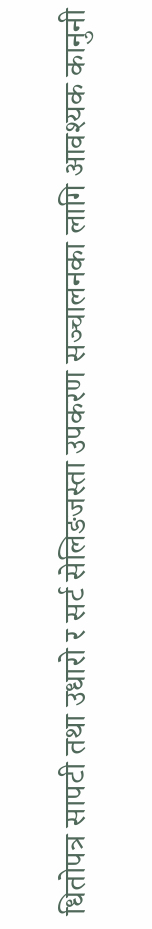धितोपत्र सापटी तथा उधारो र सर्ट सेलिङजस्ता उपकरण सञ्चालनका लागि आवश्यक कानुनी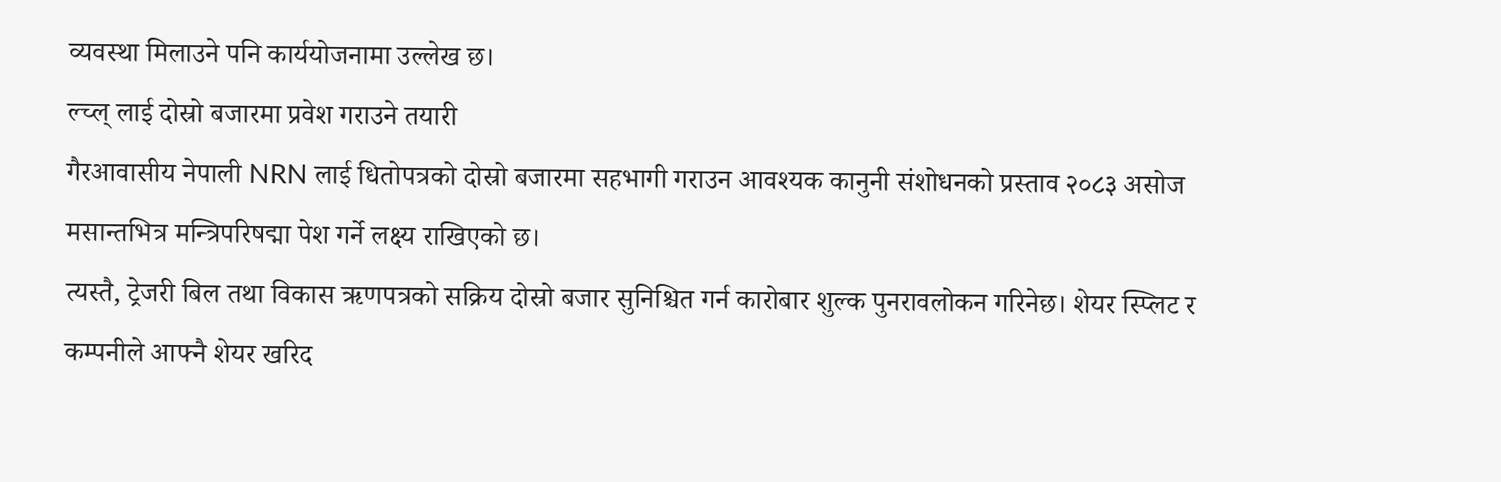व्यवस्था मिलाउने पनि कार्ययोजनामा उल्लेख छ।
ल्च्ल् लाई दोस्रो बजारमा प्रवेश गराउने तयारी
गैरआवासीय नेपाली NRN लाई धितोपत्रको दोस्रो बजारमा सहभागी गराउन आवश्यक कानुनी संशोधनको प्रस्ताव २०८३ असोज मसान्तभित्र मन्त्रिपरिषद्मा पेश गर्ने लक्ष्य राखिएको छ।
त्यस्तै, ट्रेजरी बिल तथा विकास ऋणपत्रको सक्रिय दोस्रो बजार सुनिश्चित गर्न कारोबार शुल्क पुनरावलोकन गरिनेछ। शेयर स्प्लिट र कम्पनीले आफ्नै शेयर खरिद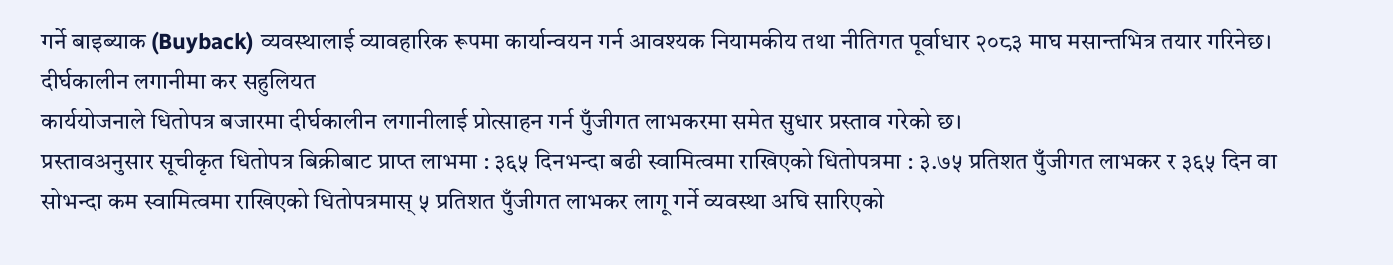गर्ने बाइब्याक (Buyback) व्यवस्थालाई व्यावहारिक रूपमा कार्यान्वयन गर्न आवश्यक नियामकीय तथा नीतिगत पूर्वाधार २०८३ माघ मसान्तभित्र तयार गरिनेछ।
दीर्घकालीन लगानीमा कर सहुलियत
कार्ययोजनाले धितोपत्र बजारमा दीर्घकालीन लगानीलाई प्रोत्साहन गर्न पुँजीगत लाभकरमा समेत सुधार प्रस्ताव गरेको छ।
प्रस्तावअनुसार सूचीकृत धितोपत्र बिक्रीबाट प्राप्त लाभमा : ३६५ दिनभन्दा बढी स्वामित्वमा राखिएको धितोपत्रमा : ३.७५ प्रतिशत पुँजीगत लाभकर र ३६५ दिन वा सोभन्दा कम स्वामित्वमा राखिएको धितोपत्रमास् ५ प्रतिशत पुँजीगत लाभकर लागू गर्ने व्यवस्था अघि सारिएको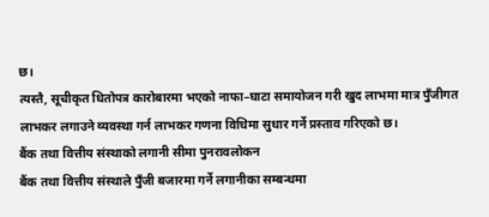छ।
त्यस्तै, सूचीकृत धितोपत्र कारोबारमा भएको नाफा–घाटा समायोजन गरी खुद लाभमा मात्र पुँजीगत लाभकर लगाउने व्यवस्था गर्न लाभकर गणना विधिमा सुधार गर्ने प्रस्ताव गरिएको छ।
बैंक तथा वित्तीय संस्थाको लगानी सीमा पुनरावलोकन
बैंक तथा वित्तीय संस्थाले पुँजी बजारमा गर्ने लगानीका सम्बन्धमा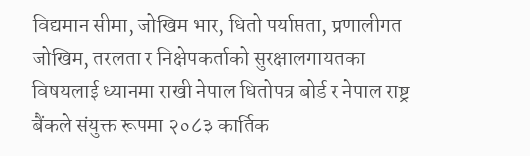विद्यमान सीमा, जोखिम भार, धितो पर्याप्तता, प्रणालीगत जोखिम, तरलता र निक्षेपकर्ताको सुरक्षालगायतका विषयलाई ध्यानमा राखी नेपाल धितोपत्र बोर्ड र नेपाल राष्ट्र बैंकले संयुक्त रूपमा २०८३ कार्तिक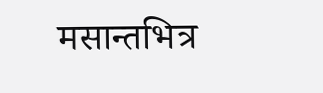मसान्तभित्र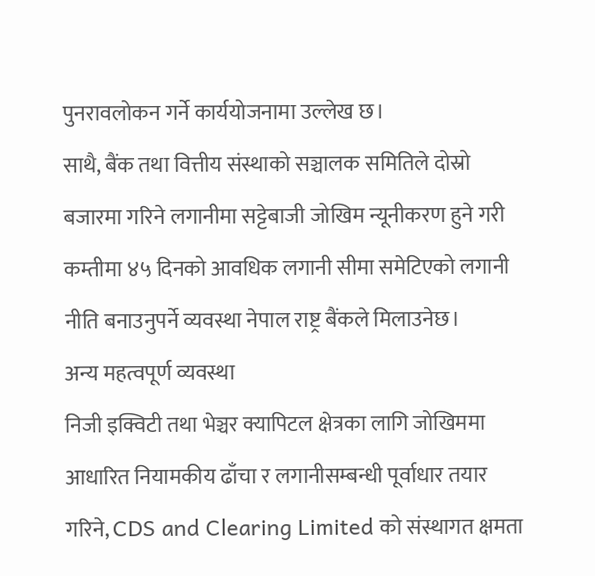पुनरावलोकन गर्ने कार्ययोजनामा उल्लेख छ।
साथै, बैंक तथा वित्तीय संस्थाको सञ्चालक समितिले दोस्रो बजारमा गरिने लगानीमा सट्टेबाजी जोखिम न्यूनीकरण हुने गरी कम्तीमा ४५ दिनको आवधिक लगानी सीमा समेटिएको लगानी नीति बनाउनुपर्ने व्यवस्था नेपाल राष्ट्र बैंकले मिलाउनेछ।
अन्य महत्वपूर्ण व्यवस्था
निजी इक्विटी तथा भेञ्चर क्यापिटल क्षेत्रका लागि जोखिममा आधारित नियामकीय ढाँचा र लगानीसम्बन्धी पूर्वाधार तयार गरिने, CDS and Clearing Limited को संस्थागत क्षमता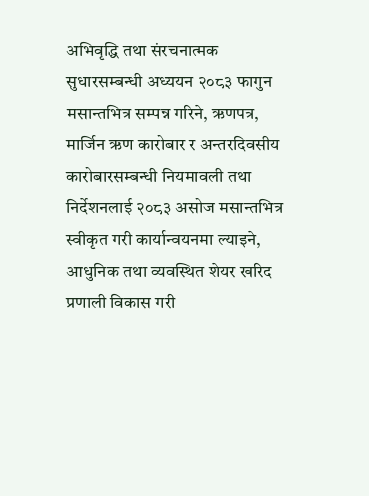अभिवृद्धि तथा संरचनात्मक सुधारसम्बन्धी अध्ययन २०८३ फागुन मसान्तभित्र सम्पन्न गरिने, ऋणपत्र, मार्जिन ऋण कारोबार र अन्तरदिवसीय कारोबारसम्बन्धी नियमावली तथा निर्देशनलाई २०८३ असोज मसान्तभित्र स्वीकृत गरी कार्यान्वयनमा ल्याइने, आधुनिक तथा व्यवस्थित शेयर खरिद प्रणाली विकास गरी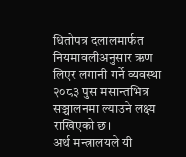धितोपत्र दलालमार्फत नियमावलीअनुसार ऋण लिएर लगानी गर्ने व्यवस्था २०८३ पुस मसान्तभित्र सञ्चालनमा ल्याउने लक्ष्य राखिएको छ।
अर्थ मन्त्रालयले यी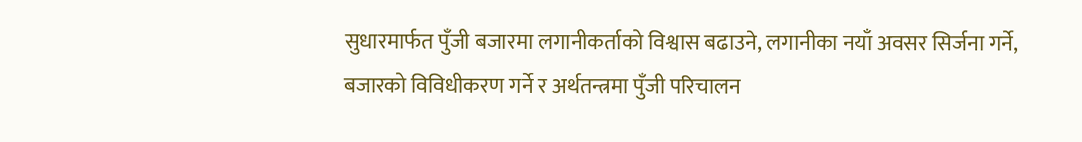सुधारमार्फत पुँजी बजारमा लगानीकर्ताको विश्वास बढाउने, लगानीका नयाँ अवसर सिर्जना गर्ने, बजारको विविधीकरण गर्ने र अर्थतन्त्रमा पुँजी परिचालन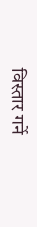विस्तार गर्ने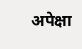अपेक्षा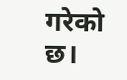गरेको छ।